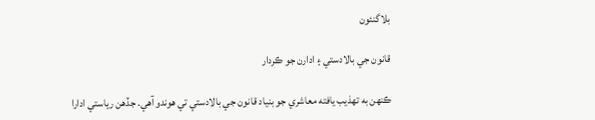بلاگنئون

قانون جي بالادستي ۽ ادارن جو ڪردار

ڪنهن به تهذيب يافته معاشري جو بنياد قانون جي بالادستي تي هوندو آهي. جڏهن رياستي ادارا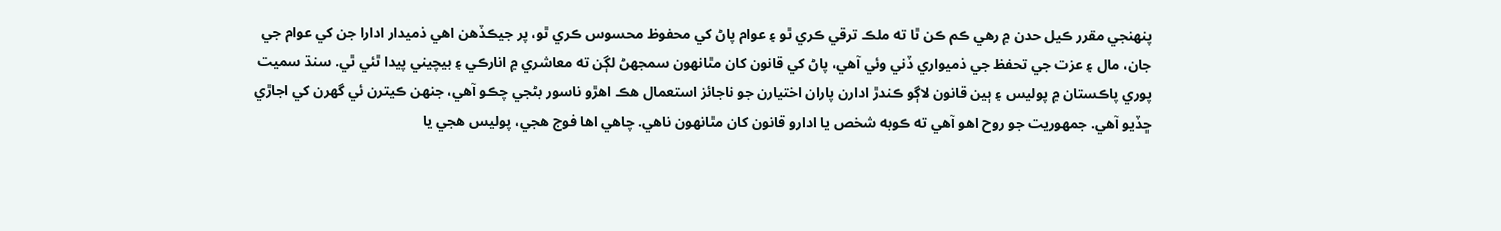پنهنجي مقرر ڪيل حدن ۾ رهي ڪم ڪن ٿا ته ملڪ ترقي ڪري ٿو ۽ عوام پاڻ کي محفوظ محسوس ڪري ٿو، پر جيڪڏهن اهي ذميدار ادارا جن کي عوام جي جان، مال ۽ عزت جي تحفظ جي ذميواري ڏني وئي آهي، پاڻ کي قانون کان مٿانهون سمجهڻ لڳن ته معاشري ۾ انارڪي ۽ بيچيني پيدا ٿئي ٿي. سنڌ سميت پوري پاڪستان ۾ پوليس ۽ ٻين قانون لاڳو ڪندڙ ادارن پاران اختيارن جو ناجائز استعمال هڪ اهڙو ناسور بڻجي چڪو آهي، جنهن ڪيترن ئي گهرن کي اجاڙي ڇڏيو آهي. جمهوريت جو روح اهو آهي ته ڪوبه شخص يا ادارو قانون کان مٿانهون ناهي. چاهي اها فوج هجي، پوليس هجي يا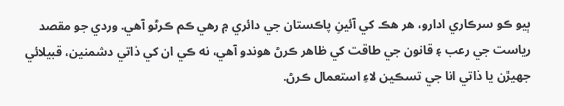ٻيو ڪو سرڪاري ادارو، هر هڪ کي آئينِ پاڪستان جي دائري ۾ رهي ڪم ڪرڻو آهي. وردي جو مقصد رياست جي رعب ۽ قانون جي طاقت کي ظاهر ڪرڻ هوندو آهي، نه ڪي ان کي ذاتي دشمنين، قبيلائي جهيڙن يا ذاتي انا جي تسڪين لاءِ استعمال ڪرڻ.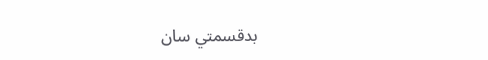بدقسمتي سان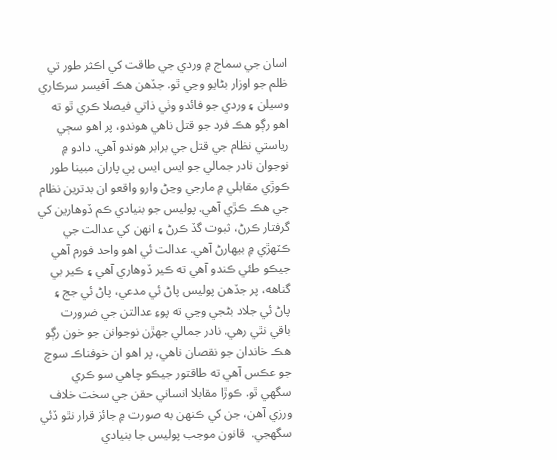اسان جي سماج ۾ وردي جي طاقت کي اڪثر طور تي ظلم جو اوزار بڻايو وڃي ٿو. جڏهن هڪ آفيسر سرڪاري وسيلن ۽ وردي جو فائدو وٺي ذاتي فيصلا ڪري ٿو ته اهو رڳو هڪ فرد جو قتل ناهي هوندو، پر اهو سڄي رياستي نظام جي قتل جي برابر هوندو آهي. دادو ۾ نوجوان نادر جمالي جو ايس ايس پي پاران مبينا طور ڪوڙي مقابلي ۾ مارجي وڃڻ وارو واقعو ان بدترين نظام جي هڪ ڪڙي آهي. پوليس جو بنيادي ڪم ڏوهارين کي گرفتار ڪرڻ، ثبوت گڏ ڪرڻ ۽ انهن کي عدالت جي ڪٽهڙي ۾ بيهارڻ آهي. عدالت ئي اهو واحد فورم آهي جيڪو طئي ڪندو آهي ته ڪير ڏوهاري آهي ۽ ڪير بي گناهه، پر جڏهن پوليس پاڻ ئي مدعي، پاڻ ئي جج ۽ پاڻ ئي جلاد بڻجي وڃي ته پوءِ عدالتن جي ضرورت باقي نٿي رهي. نادر جمالي جهڙن نوجوانن جو خون رڳو هڪ خاندان جو نقصان ناهي، پر اهو ان خوفناڪ سوچ جو عڪس آهي ته طاقتور جيڪو چاهي سو ڪري سگهي ٿو. ڪوڙا مقابلا انساني حقن جي سخت خلاف ورزي آهن، جن کي ڪنهن به صورت ۾ جائز قرار نٿو ڏئي سگهجي.  قانون موجب پوليس جا بنيادي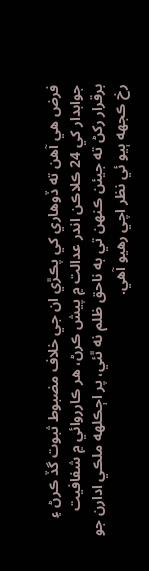فرض هي آهن ته ڏوهاري کي پڪڙي ان جي خلاف مضبوط ثبوت گڏ ڪرڻ ۽ جوابدار کي 24 ڪلاڪن اندر عدالت ۾ پيش ڪرڻ، هر ڪارروائي ۾ شفافيت برقرار رکڻ ته جيئن ڪنهن تي به ناحق ظلم نه ٿئي، پر اڄڪلهه ملڪي ادارن جو رخ ڪجهه ٻيو ئي نظر اچي رهيو آهي.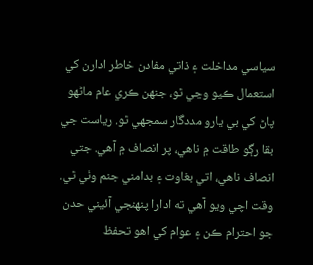سياسي مداخلت ۽ ذاتي مفادن خاطر ادارن کي استعمال ڪيو وڃي ٿو، جنهن ڪري عام ماڻهو پاڻ کي بي يارو مددگار سمجهي ٿو. رياست جي بقا رڳو طاقت ۾ ناهي، پر انصاف ۾ آهي. جتي انصاف ناهي، اتي بغاوت ۽ بدامني جنم وٺي ٿي. وقت اچي ويو آهي ته ادارا پنهنجي آئيني حدن جو احترام ڪن ۽ عوام کي اهو تحفظ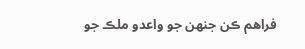فراهم ڪن جنهن جو واعدو ملڪ جو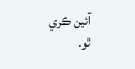آئين ڪري ٿو.